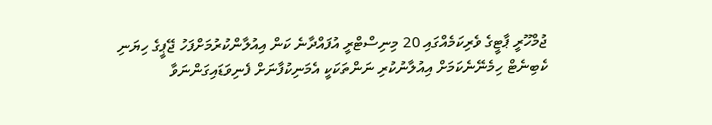ޖުމްހޫރީ ޕާޓީގެ ވެރިކަމެއްގައި 20 މިނިސްޓްރީ އުފައްދާނެ ކަން އިއުލާންކުރުމަށްފަހު ޖޭޕީގެ ހިޔަނި ކެބިނެޓް ހިމެނޭނެކަމަށް އިއުލާނުކުރި ނަންތަކަކީ އެމަނިކުފާނަށް ފެނިވަޑައިގަންނަވާ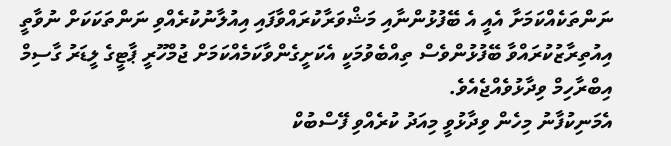ނަންތަކެއްކަމަށާ އެއީ އެ ބޭފުޅުންނާއި މަޝްވަރާކުރައްވާފައި އިއުލާނުކުރެއްވި ނަންތަކަކަށް ނުވާތީ އިއުތިރާޒުކުރައްވާ ބޭފުޅުންވެސް ތިއްބެވުމަކީ އެކަށީގެންވާކަމެއްކަމަށް ޖުމްހޫރީ ޕާޓީގެ ލީޑަރު ގާސިމް އިބްރާހިމް ވިދާޅުވެއްޖެއެވެ.
އެމަނިކުފާނު މިހެން ވިދާޅުވީ މިއަދު ކުރެއްވި ފޭސްބުކް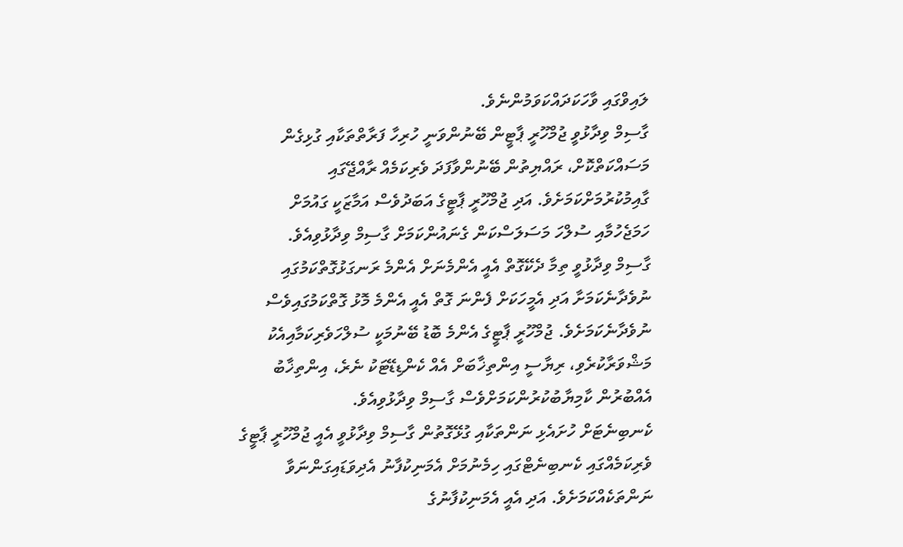ލައިވްގައި ވާހަކަދައްކަވަމުންނެވެ.
ގާސިމް ވިދާޅުވީ ޖުމްހޫރީ ޕާޓީން ބޭނުންވަނީ ހުރިހާ ފަރާތްތަކާއި ގުޅިގެން މަސައްކަތްކޮށް، ރައްޔިތުން ބޭނުންވާފަދަ ވެރިކަމެއް ރާއްޖޭގައި ގާއިމުކުރުމަށްކަމަށެވެ. އަދި ޖުމްހޫރީ ޕާޓީގެ އަބަދުވެސް އަމާޒަކީ ގައުމަށް ހަމަޖެހުމާއި ސުލްހަ މަސަލަސްކަން ގެނައުންކަމަށް ގާސިމް ވިދާޅުވިއެވެ.
ގާސިމް ވިދާޅުވީ ތިމާ ދެކޭގޮތް އެއީ އެންމެނަށް އެންމެ ރަނގަޅުގޮތްކަމުގައި ނުވެދާނެކަމަށާ އަދި އެމީހަކަށް ފެންނަ ގޮތް އެއީ އެންމެ މޮޅު ގޮތްކަމުގައިވެސް ނުވެދާނެކަމަށެވެ. ޖުމްހޫރީ ޕާޓީގެ އެންމެ ބޮޑު ބޭނުމަކީ ސުލްހަވެރިކަމާއިއެކު މަޝްވަރާކުރެވި، ރިޔާސީ އިންތިޚާބަށް އެއް ކެންޑިޑޭޓަކު ނެރެ، އިންތިޚާބު އެއްބުރުން ކާމިޔާބުކުރުންކަމަށްވެސް ގާސިމް ވިދާޅުވިއެވެ.
ކެނބިނެޓަށް ހުށައެޅި ނަންތަކާއި ގުޅޭގޮތުން ގާސިމް ވިދާޅުވީ އެއީ ޖުމްހޫރީ ޕާޓީގެ ވެރިކަމެއްގައި ކެނބިނެޓްގައި ހިމެނުމަށް އެމަނިކުފާނު އެދިވަޑައިގަންނަވާ ނަންތަކެއްކަމަށެވެ. އަދި އެއީ އެމަނިކުފާނުގެ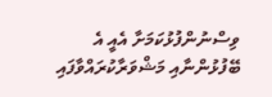ވިސްނުންފުޅުކަމަށާ އެއީ އެ ބޭފުޅުންނާއި މަޝްވަރާކުރައްވާފައި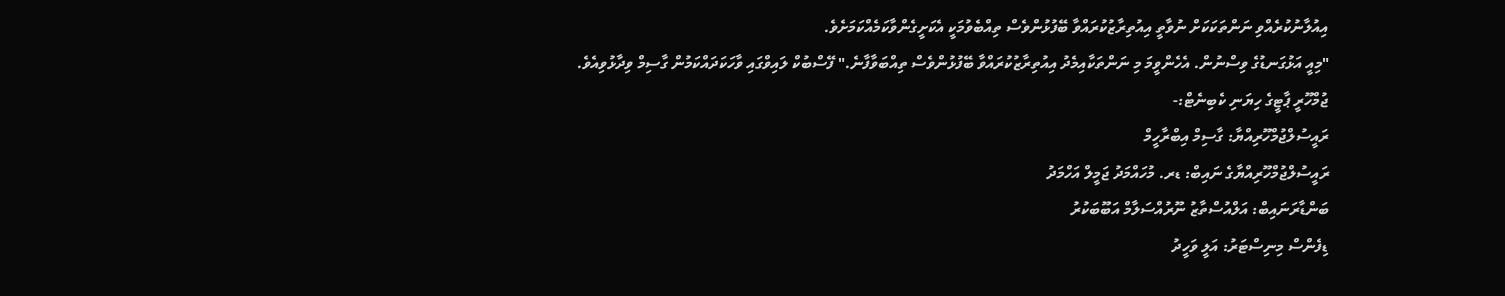އިއުލާނުކުރެއްވި ނަންތަކަކަށް ނުވާތީ އިއުތިރާޒުކުރައްވާ ބޭފުޅުންވެސް ތިއްބެވުމަކީ އެކަށީގެންވާކަމެއްކަމަށެވެ.
"މިއީ އަޅުގަނޑުގެ ވިސްނުން. އެހެންވީމަ މި ނަންތަކާއިމެދު އިއުތިރާޒުކުރައްވާ ބޭފުޅުންވެސް ތިއްބަވާފާނެ." ފޭސްބުކް ލައިވްގައި ވާހަކަދައްކަމުން ގާސިމް ވިދާޅުވިއެވެ.
ޖުމްހޫރީ ޕާޓީގެ ހިޔަނި ކެބިނެޓް:-
ރައީސުލްޖުމްހޫރިއްޔާ: ގާސިމް އިބްރާހީމް
ރައީސުލްޖުމްހޫރިއްޔާގެ ނައިބް: ޑރ. މުހައްމަދު ޖަމީލް އަހްމަދު
ބަންޑާރަނައިބް: އަލްއުސްތާޒު ނޫރުއްސަލާމް އަބޫބަކުރު
ޑިފެންސް މިނިސްޓަރު: އަލީ ވަހީދު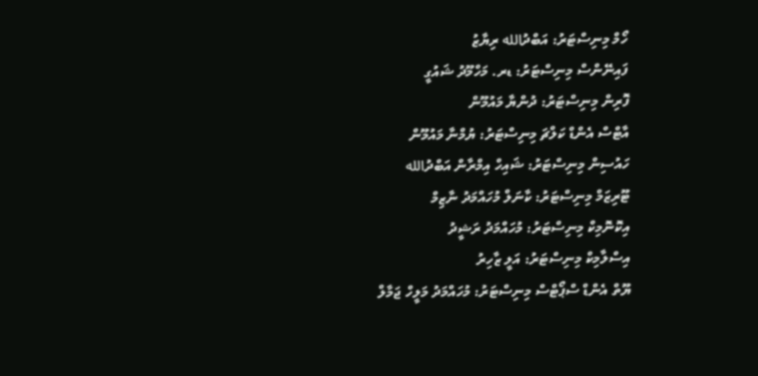ހޯމް މިނިސްޓަރު: އަބްދުالله ރިޔާޒު
ފައިނޭންސް މިނިސްޓަރު: ޑރ. މަހްމޫދު ޝައުގީ
ފޮރިން މިނިސްޓަރު: ދުންޔާ މައުމޫން
އާޓްސް އެންޑް ކަލްޗަ މިނިސްޓަރު: ޔުމްނާ މައުމޫން
ހައުސިން މިނިސްޓަރު: ޝައިހް އިމްރާން އަބްދުالله
ޓޫރިޒަމް މިނިސްޓަރު: ކާނަލް މުހައްމަދު ނާޒިމް
އިކޮނޮމިކް މިނިސްޓަރު: މުހައްމަދު ރަޝީދު
އިސްލާމިކް މިނިސްޓަރު: އަލީ ޒާހިރު
ޔޫތް އެންޑް ސްޕޯޓްސް މިނިސްޓަރު: މުހައްމަދު މަލީހް ޖަމާލް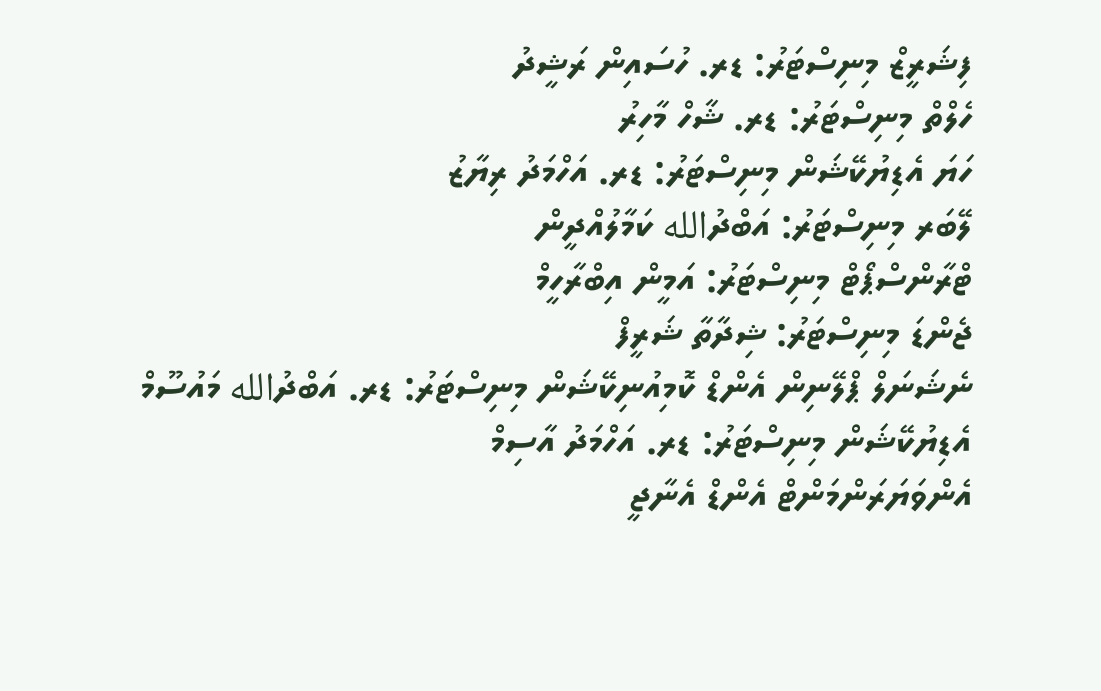ފިޝަރީޒް މިނިސްޓަރު: ޑރ. ހުސައިން ރަޝީދު
ހެލްތް މިނިސްޓަރު: ޑރ. ޝާހް މާހިރު
ހަޔަ އެޑިޔުކޭޝަން މިނިސްޓަރު: ޑރ. އަހްމަދު ރިޔާޒު
ލޭބަރ މިނިސްޓަރު: އަބްދުالله ކަމާލުއްދީން
ޓްރާންސްޕޯޓް މިނިސްޓަރު: އަމީން އިބްރާހީމް
ޖެންޑަ މިނިސްޓަރު: ޝިދާތާ ޝަރީފް
ނެޝަނަލް ޕްލޭނިން އެންޑް ކޮމިއުނިކޭޝަން މިނިސްޓަރު: ޑރ. އަބްދުالله މައުސޫމް
އެޑިޔުކޭޝަން މިނިސްޓަރު: ޑރ. އަހްމަދު އާސިމް
އެންވަޔަރަންމަންޓް އެންޑް އެނާޖީ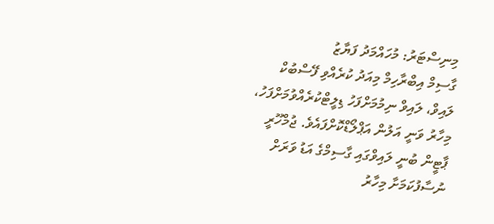މިނިސްޓަރު: މުހައްމަދު ފަޔާޒު
ގާސިމް އިބްރާހިމް މިއަދު ކުރެއްވި ފޭސްބުކް ލައިވް، ލައިވް ނިމުމަށްފަހު ޑިލީޓްކުރެއްވުމަށްފަހު، މިހާރު ވަނީ އަލުން އަޕްލޯޑްކޮށްފައެވެ. ޖުމްހޫރީ ޕާޓީން ބުނީ ލައިވްގައި ގާސިމްގެ އަޑު ވަރަށް ނުސާފުކަމަށާ މިހާރު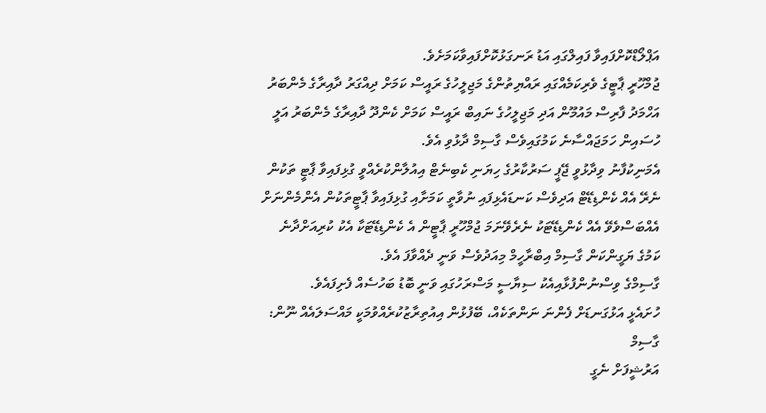އަޕްލޯޑްކޮށްފައިވާ ފައިލްގައި އަޑު ރަނގަޅުކޮށްފައިވާކަމަށެވެ.
ޖުމްހޫރީ ޕާޓީގެ ވެރިކަމެއްގައި ރައްޔިތުންގެ މަޖިލީހުގެ ރައީސް ކަމަށް ދިއްގަރު ދާއިރާގެ މެންބަރު އަހްމަދު ފާރިސް މައުމޫން އަދި މަޖިލީހުގެ ނައިބް ރައީސް ކަމަށް ކެންދޫ ދާއިރާގެ މެންބަރު އަލީ ހުސައިން ހަމަޖައްސާނެ ކަމުގައިވެސް ގާސިމް ދާޅުވި އެވެ.
އެމަނިކުފާނު ވިދާޅުވީ ޖޭޕީ ސަރުކާރުގެ ހިޔަނި ކެބިނެޓް އިއުލާންކުރެއްވީ ގުޅިފައިވާ ޕާޓީ ތަކުން ނެރޭ އެއް ކެންޑިޑޭޓް އަދިވެސް ކަނޑައެޅިފައި ނުވާތީ ކަމަށާއި ގުޅިފައިވާ ޕާޓީތަކުން އެންމެންނަށް އެއްބަސްވެވޭ އެއް ކެންޑިޑޭޓަކު ނެރެވޭނަމަ ޖުމްހޫރީ ޕާޓީން އެ ކެންޑިޑޭޓަކާ އެކު ކުރިއަށްދާނެ ކަމުގެ ޔަގީންކަން ގާސިމް އިބްރާހީމް މިއަދުވެސް ވަނީ ދެއްވާފަ އެވެ.
ގާސިމްގެ ވިސްނުންފުޅާއިއެކު ސިޔާސީ މަސްރަހުގައި ވަނީ ބޮޑު ބަހުސެއް ފެށިފައެވެ.
ހުށައެޅީ އަޅުގަނޑަށް ފެންނަ ނަންތަކެއް، ބޭފުޅުން އިއުތިރާޒުކުރެއްވުމަކީ މައްސަލައެއް ނޫން: ގާސިމް
އަރުޝީފަށް ނެގީ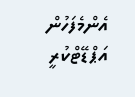އެންމެފަހުން އަޕްޑޭޓްކުރީ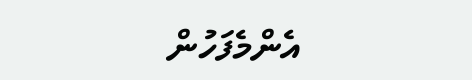އެންމެފަހުން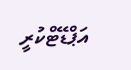އަޕްޑޭޓްކުރީ